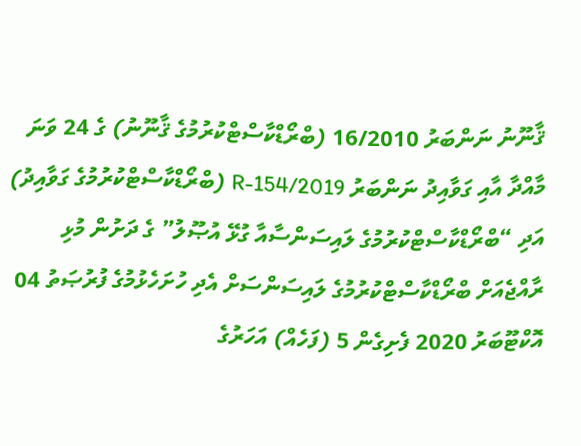ޤާނޫނު ނަންބަރު 16/2010 (ބްރޯޑްކާސްޓްކުރުމުގެ ޤާނޫނު) ގެ 24 ވަނަ މާއްދާ އާއި ގަވާއިދު ނަންބަރު 2019/R-154 (ބްރޯޑްކާސްޓްކުރުމުގެ ގަވާއިދު) އަދި “ބްރޯޑްކާސްޓްކުރުމުގެ ލައިސަންސާއާ ގުޅޭ އުޞޫލު” ގެ ދަށުން މުޅި ރާއްޖެއަށް ބްރޯޑްކާސްޓްކުރުމުގެ ލައިސަންސަށް އެދި ހުށަހެޅުމުގެ ފުރުޞަތު 04 އޮކްޓޫބަރު 2020 ފެށިގެން 5 (ފަހެއް) އަހަރުގެ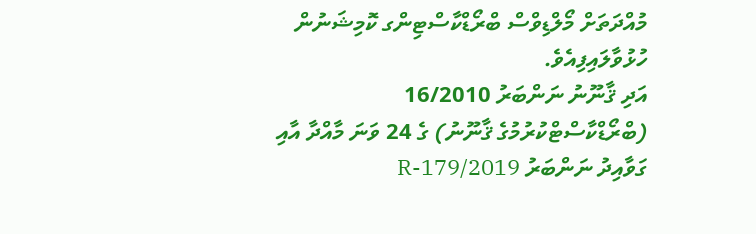މުއްދަތަށް މޯލްޑިވްސް ބްރޯޑްކާސްޓިންގ ކޮމިޝަނުން ހުޅުވާލައިފިއެވެ.
އަދި ޤާނޫނު ނަންބަރު 16/2010 (ބްރޯޑްކާސްޓްކުރުމުގެ ޤާނޫނު) ގެ 24 ވަނަ މާއްދާ އާއި ގަވާއިދު ނަންބަރު 2019/R-179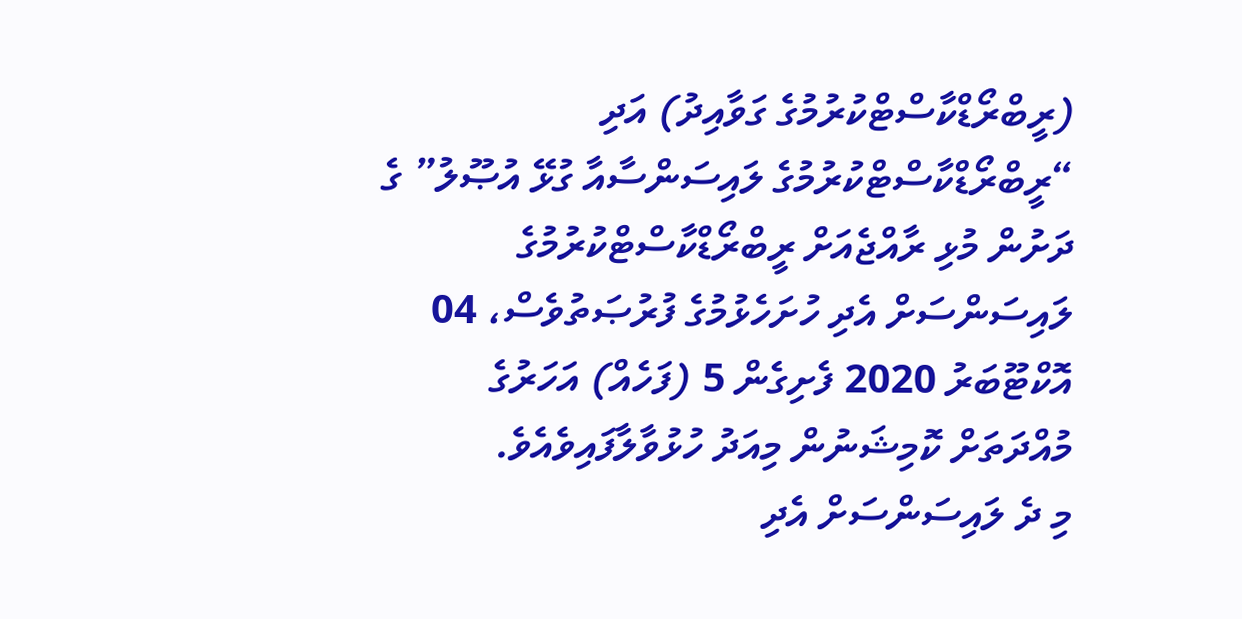(ރީބްރޯޑްކާސްޓްކުރުމުގެ ގަވާއިދު) އަދި “ރީބްރޯޑްކާސްޓްކުރުމުގެ ލައިސަންސާއާ ގުޅޭ އުޞޫލު” ގެ ދަށުން މުޅި ރާއްޖެއަށް ރީބްރޯޑްކާސްޓްކުރުމުގެ ލައިސަންސަށް އެދި ހުށަހެޅުމުގެ ފުރުޞަތުވެސް، 04 އޮކްޓޫބަރު 2020 ފެށިގެން 5 (ފަހެއް) އަހަރުގެ މުއްދަތަށް ކޮމިޝަނުން މިއަދު ހުޅުވާލާފައިވެއެވެ.
މި ދެ ލައިސަންސަށް އެދި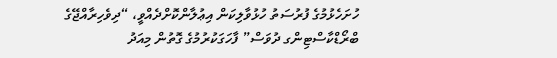ހުށަހެޅުމުގެ ފުރުސަތު ހުޅުވާލިކަން އިޢުލާންކޮށްދެއްވީ، “ދިވެހިރާއްޖޭގެ ބްރޯޑްކާސްޓިންގ ދުވަސް” ފާހަގަކުރުމުގެ ގޮތުން މިއަދު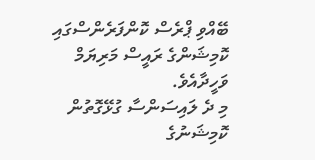ބޭއްވި ޕްރެސް ކޮންފަރެންސްގައި ކޮމިޝަންގެ ރައީސް މަރިޔަމް ވަހީދާއެވެ.
މި ދެ ލައިސަންސާ ގުޅޭގޮތުން ކޮމިޝަނުގެ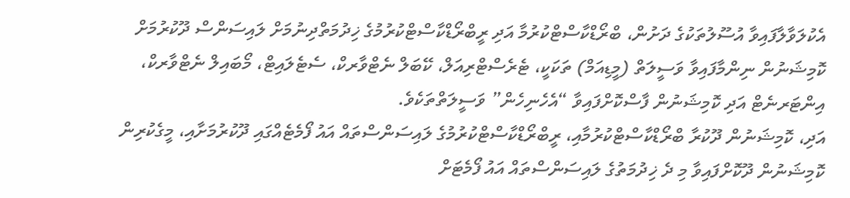އެކުލަވާލާފައިވާ އުސޫލުތަކުގެ ދަށުން، ބްރޯޑްކާސްޓްކުރުމާ އަދި ރީބްރޯޑްކާސްޓްކުރުމުގެ ޚިދުމަތްދިނުމަށް ލައިސަންސް ދޫކުރުމަށް ކޮމިޝަނުން ނިންމާފައިވާ ވަސީލަތް (މީޑިއަމް) ތަކަކީ، ޓެރެސްޓްރިއަލް، ކޭބަލް ނެޓްވާރކް، ސެޓެލައިޓް، މޯބައިލް ނެޓްވާރކް، އިންޓަރނެޓް އަދި ކޮމިޝަނުން ފާސްކޮށްފައިވާ “އެހެނިހެން” ވަސީލަތްތަކެވެ.
އަދި، ކޮމިޝަނުން ދޫކުރާ ބްރޯޑްކާސްޓްކުރުމާއި، ރީބްރޯޑްކާސްޓްކުރުމުގެ ލައިސަންސްތައް އައު ފޯމެޓެއްގައި ދޫކުރުމަށާއި، މީގެކުރިން ކޮމިޝަނުން ދޫކޮށްފައިވާ މި ދެ ޚިދުމަތުގެ ލައިސަންސްތައް އައު ފޯމެޓަށް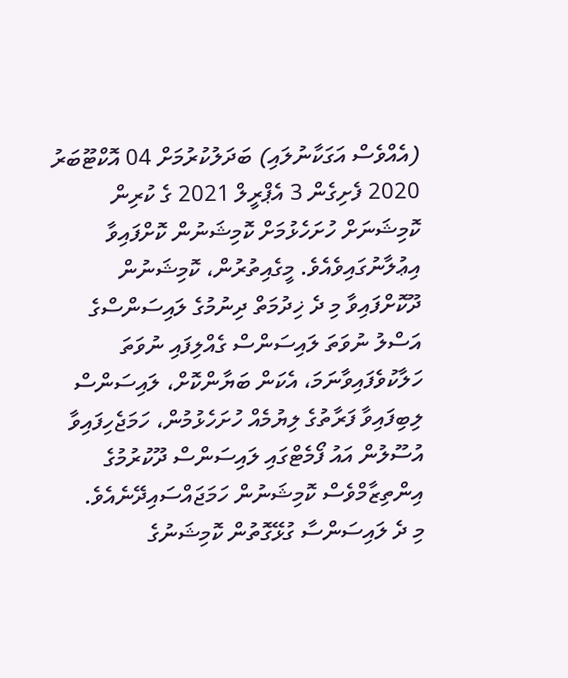(އެއްވެސް އަގަކާނުލައި) ބަދަލުކުރުމަށް 04 އޮކްޓޫބަރު 2020 ފެށިގެން 3 އެޕްރީލް 2021 ގެ ކުރިން ކޮމިޝަނަށް ހުށަހެޅުމަށް ކޮމިޝަނުން ކޮށްފައިވާ އިޢުލާނުގައިވެއެވެ. މީގެއިތުރުން، ކޮމިޝަނުން ދޫކޮށްފައިވާ މި ދެ ޚިދުމަތް ދިނުމުގެ ލައިސަންސްގެ އަސްލު ނުވަތަ ލައިސަންސް ގެއްލިފައި ނުވަތަ ހަލާކުވެފައިވާނަމަ، އެކަން ބަޔާންކޮށް، ލައިސަންސް ލިބިފައިވާ ފަރާތުގެ ލިޔުމެއް ހުށަހެޅުމުން، ހަމަޖެހިފައިވާ އުސޫލުން އައު ފޯމެޓްގައި ލައިސަންސް ދޫކުރުމުގެ އިންތިޒާމްވެސް ކޮމިޝަނުން ހަމަޖައްސައިދޭނެއެވެ.
މި ދެ ލައިސަންސާ ގުޅޭގޮތުން ކޮމިޝަނުގެ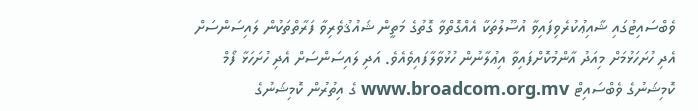ވެބްސައިޓުގައި ޝާއިޢުކުރެވިފައިވާ އުސޫލުތަކާ އެއްގޮތްވާ ގޮތުގެ މަތީން ޝައުޤުވެރިވާ ފަރާތްތަކުން ލައިސަންސަށް އެދި ހުށަހަޅުމަށް މިއަދު އާންމުކޮށްފައިވާ އިޢުލާނުން ހުޅުވާލާފައިވެއެވެ. އަދި ލައިސަންސަށް އެދި ހުށަހަޅާ ފޯމް ކޮމިޝަނުގެ ވެބްސައިޓް www.broadcom.org.mv ގެ އިތުރުން ކޮމިޝަނުގެ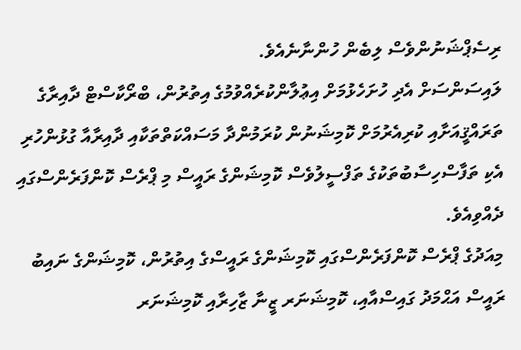ރިސެޕްޝަނުންވެސް ލިބެން ހުންނާނެއެވެ.
ލައިސަންސަށް އެދި ހުށަހެޅުމަށް އިޢުލާންކުރެއްވުމުގެ އިތުރުން، ބްރޯކާސްޓް ދާއިރާގެ ތަރައްޤީއަށާއި ކުރިއެރުމަށް ކޮމިޝަނުން ކުރަމުންދާ މަސައްކަތްތަކާއި ދާއިރާއާ ގުޅުންހުރި އެކި ތަފާސްހިސާބުތަކުގެ ތަފްސީލުވެސް ކޮމިޝަންގެ ރައީސް މި ޕްރެސް ކޮންފަރެންސްގައި ދެއްވިއެވެ.
މިއަދުގެ ޕްރެސް ކޮންފަރެންސްގައި ކޮމިޝަންގެ ރައީސްގެ އިތުރުން، ކޮމިޝަންގެ ނައިބު ރައީސް އަޙްމަދު ގައިސްއާއި، ކޮމިޝަނަރ ޒީނާ ޒާހިރާއި ކޮމިޝަނަރ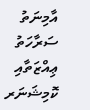އާމިނަތު ސަރާހަތު ޢިއްޒަތާއި ކޮމިޝަނަރ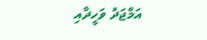އަމްޖަދު ވަހީދާއި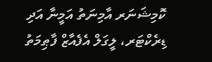ކޮމިޝަނަރ އާމިނަތު އަމީނާ އަދި ޑިރެކްޓަރ، ލީގަލް އެފެއާޒް ފާޠިމަތު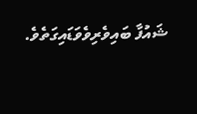ޝައުފާ ބައިވެރިވެވަޑައިގަތެވެ.